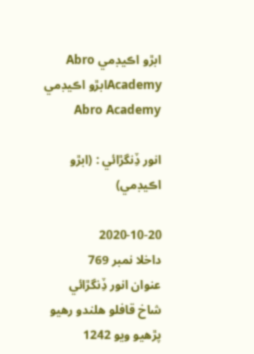ابڙو اڪيڊمي Abro Academyابڙو اڪيڊمي Abro Academy

انور ڏِنگڙائي : (ابڙو اڪيڊمي)

2020-10-20
داخلا نمبر 769
عنوان انور ڏِنگڙائي
شاخ قافلو هلندو رهيو
پڙهيو ويو 1242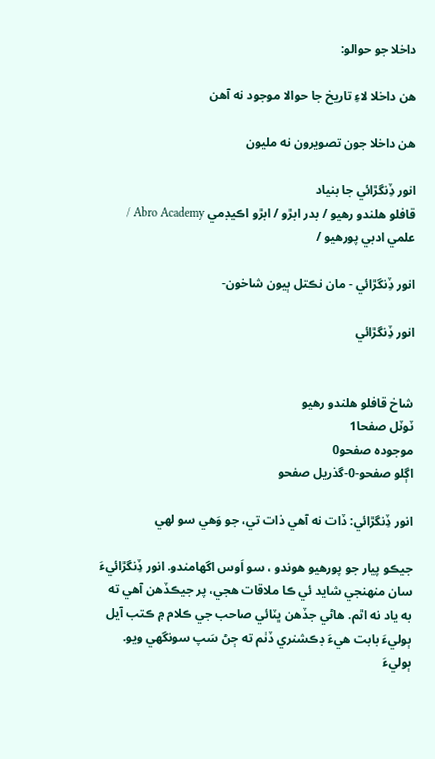داخلا جو حوالو:

هن داخلا لاءِ تاريخ جا حوالا موجود نه آهن

هن داخلا جون تصويرون نه مليون

انور ڏِنگڙائي جا بنياد
قافلو هلندو رهيو / بدر ابڙو / ابڙو اڪيڊمي Abro Academy / علمي ادبي پورهيو /

انور ڏِنگڙائي - مان نڪتل ٻيون شاخون-

انور ڏِنگڙائي


شاخ قافلو هلندو رهيو
ٽوٽل صفحا1
موجودہ صفحو0
اڳلو صفحو-0-گذريل صفحو

انور ڏِنگڙائي: ڏات نه آهي ذات تي، جو وَهي سو لهي

جيڪو پيار جو پورهيو هوندو ، سو اَوس اگهامندو. انور ڏِنگڙائيءَ سان منهنجي شايد ئي ڪا ملاقات هجي، پر جيڪڏهن آهي ته به ياد نه اٿم. هاڻي جڏهن ڀٽائي صاحب جي ڪلام ۾ ڪتب آيل ٻوليءَ بابت هيءَ ڊڪشنري ڏٺم ته ڄڻ سَپ سونگهي ويو. ٻوليءَ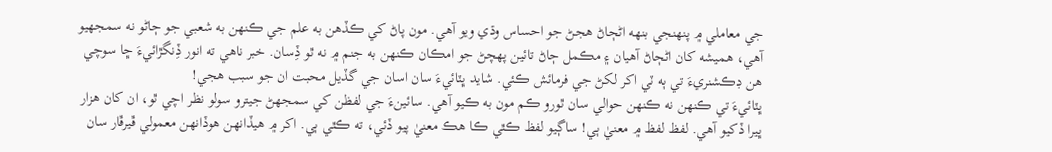جي معاملي ۾ پنهنجي بنهه اڻڄاڻ هجڻ جو احساس وڌي ويو آهي. مون پاڻ کي ڪڏهن به علم جي ڪنهن به شعبي جو ڄاڻو نه سمجهيو آهي، هميشه کان اڻڄاڻ آهيان ۽ مڪمل ڄاڻ تائين پهچڻ جو امڪان ڪنهن به جنم ۾ نه ٿو ڏِسان. خبر ناهي ته انور ڏِنگڙائيءَ ڇا سوچي هن ڊڪشنريءَ تي ٻه ٽي اکر لکڻ جي فرمائش ڪئي. شايد ڀٽائيءَ سان اسان جي گڏيل محبت ان جو سبب هجي!
ڀٽائيءَ تي ڪنهن نه ڪنهن حوالي سان ٿورو ڪم مون به ڪيو آهي. سائينءَ جي لفظن کي سمجهڻ جيترو سولو نظر اچي ٿو، ان کان هزار ڀيرا ڏکيو آهي. لفظ لفظ ۾ معنيٰ ٻي! ساڳيو لفظ ڪٿي ڪا هڪ معنيٰ پيو ڏئي، ته ڪٿي ٻي. اکر ۾ هيڏانهن هوڏانهن معمولي ڦيرڦار سان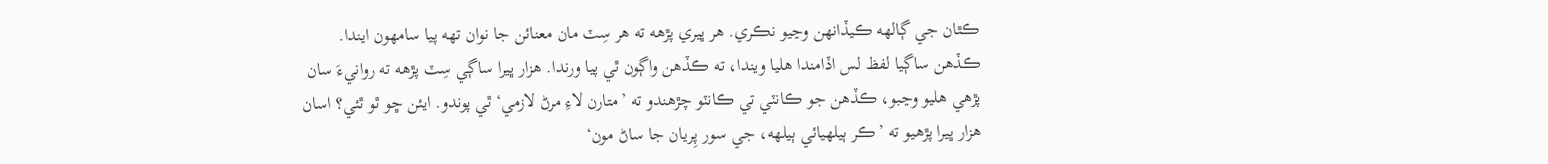ڪٿان جي ڳالهه ڪيڏانهن وڃيو نڪري. هر ڀيري پڙهه ته هر سِٽ مان معنائن جا نوان تهه پيا سامهون ايندا. ڪڏهن ساڳيا لفظ لس اڏامندا هليا ويندا، ته ڪڏهن واڳون ٿي پيا ورندا. هزار ڀيرا ساڳي سِٽ پڙهه ته روانيءَ سان پڙهي هليو وڃبو، ڪڏهن جو ڪانٽي تي ڪانٽو چڙهندو ته ’متارن لاءِ مرڻ لازمي‘ ٿي پوندو. ايئن ڇو ٿو ٿئي؟ اسان هزار ڀيرا پڙهيو ته ’ڪر ٻيلهيائي ٻيلهه، جي سور پِريان جا ساڻ مون‘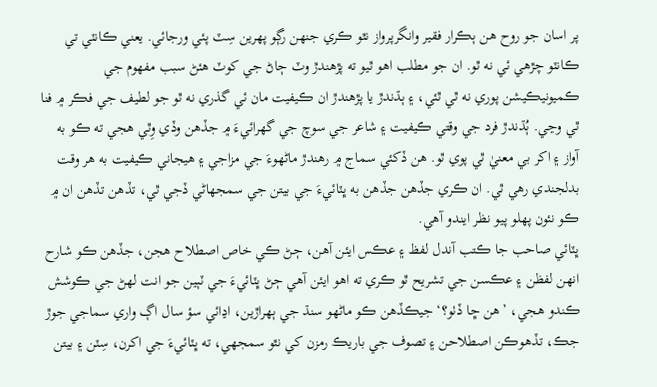پر اسان جو روح هن ٻڪرار فقير وانگرپرواز نٿو ڪري جنهن رڳو پهرين سِٽ پئي ورجائي. يعني ڪانٽي تي ڪانٽو چڙهي ئي نه ٿو. ان جو مطلب اهو ٿيو ته پڙهندڙ وٽ ڄاڻ جي کوٽ هئڻ سبب مفهوم جي ڪميونيڪيشن پوري نه ٿي ٿئي، ۽ ٻڌندڙ يا پڙهندڙ ان ڪيفيت مان ئي گذري نه ٿو جو لطيف جي فڪر ۾ فنا ٿي وڃي. ٻُڌندڙ فرد جي وقتي ڪيفيت ۽ شاعر جي سوچ جي گهرائيءَ ۾ جڏهن وڏي وِٿي هجي ته ڪو به آواز ۽ اکر بي معنيٰ ٿي پوي ٿو. هن ڏکئي سماج ۾ رهندڙ ماڻهوءَ جي مزاجي ۽ هيجاني ڪيفيت به هر وقت بدلجندي رهي ٿي. ان ڪري جڏهن جڏهن به ڀٽائيءَ جي بيتن جي سمجهاڻي ڏجي ٿي، تڏهن تڏهن ان ۾ ڪو نئون پهلو پيو نظر ايندو آهي.
ڀٽائي صاحب جا ڪتب آندل لفظ ۽ عڪس ايئن آهن، ڄڻ ڪي خاص اصطلاح هجن، جڏهن ڪو شارح انهن لفظن ۽ عڪسن جي تشريح ٿو ڪري ته اهو ايئن آهي ڄڻ ڀٽائيءَ جي ٽٻين جو انت لهڻ جي ڪوشش ڪندو هجي، ’هن ڇا ڏٺو؟‘ جيڪڏهن ڪو ماڻهو سنڌ جي ٻهراڙين، اڍائي سؤ سال اڳ واري سماجي جوڙ جڪ، تڏهوڪن اصطلاحن ۽ تصوف جي باريڪ رمزن کي نٿو سمجهي، ته ڀٽائيءَ جي اکرن، سِٽن ۽ بيتن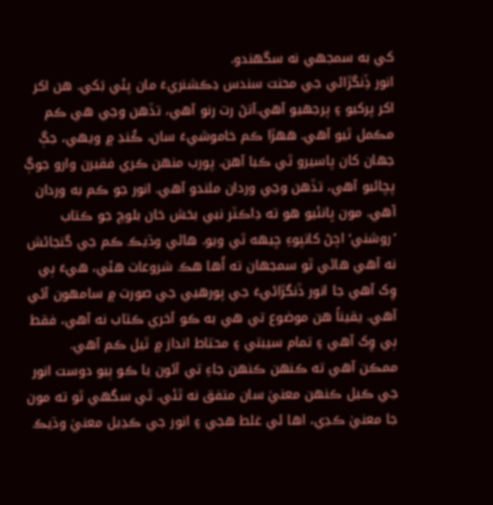کي به سمجهي نه سگهندو.
انور ڏِنگڙائي جي محنت سندس ڊڪشنريءَ مان پئي بَکي. هن اکر اکر پرکيو ۽ پرجهيو آهي.آتڻ رت رنو آهي، تڏهن وڃي هي ڪم مڪمل ٿيو آهي. ههڙا ڪم خاموشيءَ سان، ڪُنڊ ۾ ويهي، جڳ جهان کان پاسيرو ٿي ڪبا آهن. پورب منهن ڪري فقيرن وارو جوڳ پچائبو آهي، تڏهن وڃي وردان ملندو آهي. انور جو ڪم به وردان آهي. مون ڀانئيو هو ته ڊاڪٽر نبي بخش خان بلوچ جو ڪتاب ’روشني‘ اچڻ کانپوءِ ڇيهه ٿي ويو. هاڻي وڌيڪ ڪم جي گنجائش نه آهي هاڻي ٿو سمجهان ته اُها هڪ شروعات هئي، هيءَ ٻي وِک آهي جا انور ڏنگڙائيءَ جي پورهيي جي صورت ۾ سامهون آئي آهي. يقيناً هن موضوع تي هي به ڪو آخري ڪتاب نه آهي، فقط ٻي وِک آهي ۽ تمام سيبتي ۽ محتاط انداز ۾ ٿيل ڪم آهي.
ممڪن آهي ته ڪنهن ڪنهن جاءِ تي آئون يا ڪو ٻيو دوست انور جي ڪيل ڪنهن معنيٰ سان متفق نه ٿئي. ٿي سگهي ٿو ته مون جا معنيٰ ڪڍي، اها ئي غلط هجي ۽ انور جي ڪڍيل معنيٰ وڌيڪ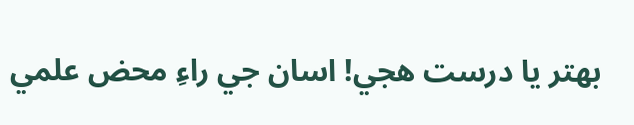بهتر يا درست هجي! اسان جي راءِ محض علمي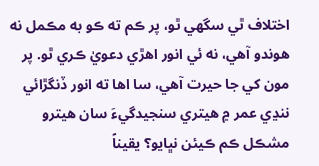اختلاف ٿي سگهي ٿو، پر ڪم ته ڪو به مڪمل نه هوندو آهي، نه ئي انور اهڙي دعويٰ ڪري ٿو. پر مون کي جا حيرت آهي، سا اها ته انور ڏنگڙائي ننڍي عمر ۾ هيتري سنجيدگيءَ سان هيترو مشڪل ڪم ڪيئن نڀايو؟ يقيناً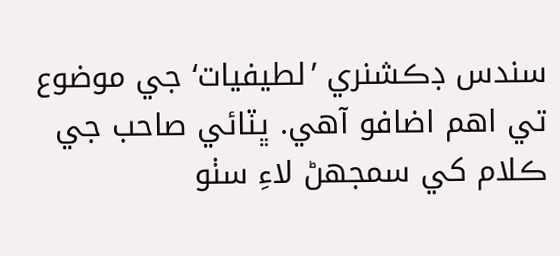سندس ڊڪشنري ’لطيفيات‘ جي موضوع تي اهم اضافو آهي. ڀٽائي صاحب جي ڪلام کي سمجهڻ لاءِ سٺو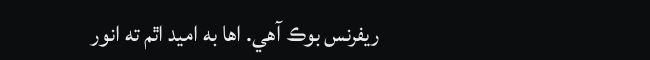ريفرنس بوڪ آهي. اها به اميد اٿم ته انور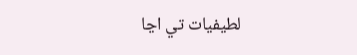لطيفيات تي اڃا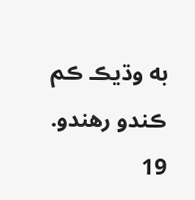به وڌيڪ ڪم ڪندو رهندو.
19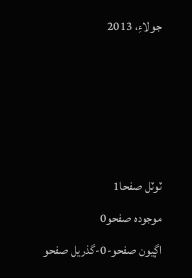جولاءِ، 2013




ٽوٽل صفحا1
موجودہ صفحو0
اڳيون صفحو-0-گذريل صفحو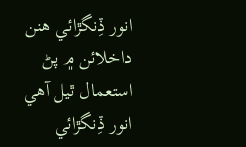انور ڏِنگڙائي ھنن داخلائن ۾ پڻ استعمال ٿيل آھي
انور ڏِنگڙائي